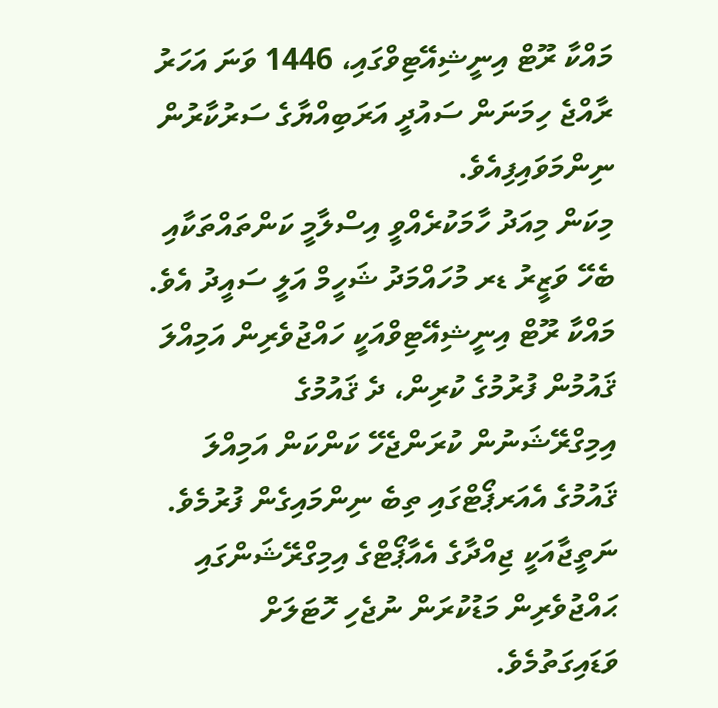މައްކާ ރޫޓް އިނީޝިއޭޓިވްގައި، 1446 ވަނަ އަހަރު ރާއްޖެ ހިމަނަން ސައުދީ އަރަބިއްޔާގެ ސަރުކާރުން ނިންމަވައިފިއެވެ.
މިކަން މިއަދު ހާމަކުރެއްވީ އިސްލާމީ ކަންތައްތަކާއި ބެހޭ ވަޒީރު ޑރ މުހައްމަދު ޝަހީމް އަލީ ސައީދު އެވެ.
މައްކާ ރޫޓް އިނީޝިއޭޓިވްއަކީ ހައްޖުވެރިން އަމިއްލަ ޤައުމުން ފުރުމުގެ ކުރިން، ދެ ޤައުމުގެ އިމިގްރޭޝަނުން ކުރަންޖެހޭ ކަންކަން އަމިއްލަ ޤައުމުގެ އެއަރޕޯޓްގައި ތިބެ ނިންމައިގެން ފުރުމެވެ. ނަތީޖާއަކީ ޖިއްދާގެ އެއާޕޯޓްގެ އިމިގްރޭޝަންގައި ޙައްޖުވެރިން މަޑުކުރަން ނުޖެހި ހޮޓަލަށް ވަޑައިގަތުމެވެ.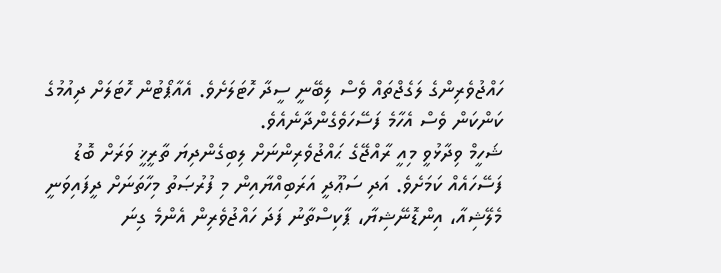ހައްޖުވެރިންގެ ލަގެޖްތައް ވެސް ލިބޭނީ ސީދާ ހޮޓަލަށެވެ. އެއާޕޯޓުން ހޮޓަލަށް ދިއުމުގެ ކަންކަން ވެސް އެހާމެ ފަސޭހަވެގެންދާނެއެވެ.
ޝަހީމް ވިދާޅުވީ މިއީ ރާއްޖޭގެ ޙައްޖުވެރިންނަށް ލިބިގެންދިޔަ ތާރީޚީ ވަރަށް ބޮޑު ފަސޭހައެއް ކަމަށެވެ. އަދި ސަޢޫދީ އަރަބިއްޔާއިން މި ފުރުޞަތު މިހާތަނަށް ދީފައިވަނީ މެލޭޝިއާ، އިންޑޮނޭޝިޔާ، ޕާކިސްތާނު ފަދަ ހައްޖުވެރިން އެންމެ ގިނަ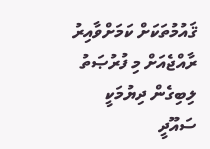ޤައުމުތަކަށް ކަމަށްވާއިރު ރާއްޖެއަށް މި ފުރުޞަތު ލިބިގެން ދިޔުމަކީ ސައޫދީ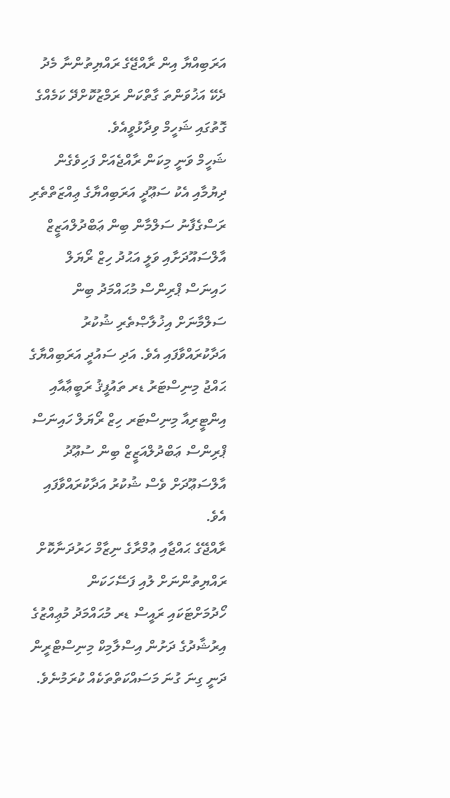އަރަބިއްޔާ އިން ރާއްޖޭގެ ރައްޔިތުންނާ މެދު ދެކޭ އަޚުވަންތަ ގާތްކަން ރަމްޒުކޮށްދޭ ކަމެއްގެ ގޮތުގައި ޝަހީމް ވިދާޅުވީއެވެ.
ޝަހީމް ވަނީ މިކަން ރާއްޖެއަށް ފަހިވެގެން ދިޔުމާއި އެކު ސަޢޫދީ އަރަބިއްޔާގެ ޢިއްޒަތްތެރި ރަސްގެފާނު ސަލްމާން ބިން ޢަބްދުލްއަޒީޒް އާލްސައޫދަށާއި ވަލީ އަޙުދު ހިޒް ރޯޔަލް ހައިނަސް ޕްރިންސް މުޙައްމަދު ބިން ސަލްމާނަށް އިޚުލާޞްތެރި ޝުކުރު އަދާކުރައްވާފައި އެވެ. އަދި ސައުދީ އަރަބިއްޔާގެ ޙައްޖު މިނިސްޓަރު ޑރ ތައުފީޤު ރަބީޢާއާއި އިންޓީރިއާ މިނިސްޓަރ ހިޒް ރޯޔަލް ހައިނަސް ޕްރިންސް ޢަބްދުލްއަޒީޒް ބިން ސުޢޫދު އާލްސަޢޫދަށް ވެސް ޝުކުރު އަދާކުރައްވާފައި އެވެ.
ރާއްޖޭގެ ޙައްޖާއި ޢުމްރާގެ ނިޒާމް ހަރުދަނާކޮށް ރައްޔިތުންނަށް ލުއި ފަސޭހަކަން ހޯދުމަށްޓަކައި ރައީސް ޑރ މުޙައްމަދު މުޢިއްޒުގެ އިރުޝާދުގެ ދަށުން އިސްލާމިކް މިނިސްޓްރީން ދަނީ ގިނަ ގުނަ މަސައްކަތްތަކެއް ކުރަމުނެވެ.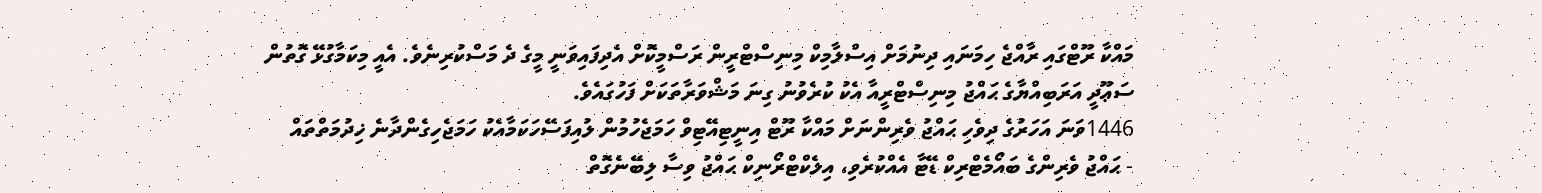މައްކާ ރޫޓްގައި ރާއްޖެ ހިމަނައި ދިނުމަށް އިސްލާމިކް މިނިސްޓްރީން ރަސްމީކޮށް އެދިފައިވަނީ މީގެ ދެ މަސްކުރިނެވެ. އެއީ މިކަމާގުޅޭ ގޮތުން ސަޢޫދީ އަރަބިއްޔާގެ ޙައްޖު މިނިސްޓްރީއާ އެކު ކުރެވުނު ގިނަ މަޝްވަރާތަކަށް ފަހުގައެވެ.
1446ވަނަ އަހަރުގެ ދިވެހި ޙައްޖު ވެރިންނަށް މައްކާ ރޫޓް އިނީޓިއޭޓިވް ހަމަޖެހުމުން ލުއިފަސޭހަކަމާއެކު ހަމަޖެހިގެންދާނެ ޚިދުމަތްތައް
- ޙައްޖު ވެރިންގެ ބައޯމެޓްރިކް ޑޭޓާ އެއްކުރެވި، އިލެކްޓްރޯނިކް ޙައްޖު ވިސާ ލިބޭނެގޮތް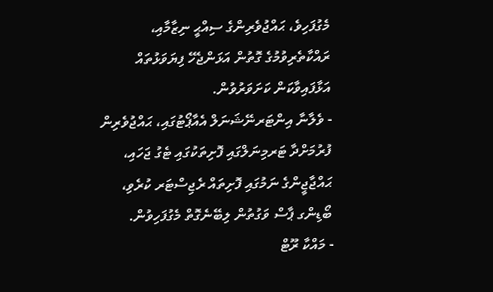މެގުފަހިވެ، ޙައްޖުވެރިންގެ ސިއްޙީ ނިޒާމާއި، ރައްކާތެރިވުމުގެ ގޮތުން އަޅަންޖެހޭ ފިޔަވަޅުތައް އަޅާފައިވާކަން ކަށަވަރުވުން.
- ވެލާނާ އިންޓަރނޭޝަނަލް އެއާޕޯޓުގައި، ޙައްޖުވެރިން ފުރުމަށްދާ ޓަރމިނަލްގައި ފޮށިތަކުގައި ޓެގު ޖަހައި، ޙައްޖާޖީންގެ ނަމުގައި ފޮށިތައް ރެޖިސްޓަރ ކުރެވި، ބޯޑިންގ ޕާސް ވަގުތުން ލިބޭނެގޮތް މެގުފަހިވުން.
- މައްކާ ރޫޓް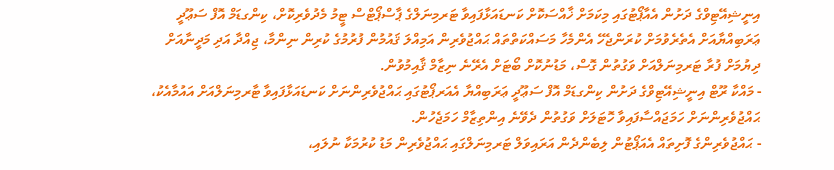އިނީޝިއޭޓިވްގެ ދަށުން އެއާޕޯޓުގައި މިކަމަށް ޚާއްސަކޮށް ކަނޑައަޅާފައިވާ ޓަރމިނަލްގެ ޕާސްޕޯޓްސް ޓީމު މެދުވެރިކޮށް، ކިންގޑަމް އޮފް ސަޢޫދީ ޢަރަބިއްޔާއަށް އެތެރެވުމަށް ކުރަންޖެހޭ އެންމެހާ މަސައްކަތްތައް ޙައްޖުވެރިން އަމިއްލަ ޤައުމުން ފުރުމުގެ ކުރިން ނިންމާ، ޖިއްދާ އަދި މަދީނާއަށް ދިޔުމަށް ފުރާ ޓަރމިނަލްއަށް ވަގުތުން ގޮސް، މަޑުނުކޮށް ބޯޓަށް އެރޭނެ ނިޒާމް ޤާއިމުވުން.
- މައްކާ ރޫޓް އިނީޝިއޭޓިވްގެ ދަށުން ކިންގޑަމް އޮފް ސަޢޫދީ ޢަރަބިއްޔާ އެއަރޕޯޓުގައި ޙައްޖުވެރިންނަށް ކަނޑައަޅާފައިވާ ޓާރމިނަލްއަށް އައުމާއެކު، ޙައްޖުވެރިންނަށް ހަމަޖައްސާފައިވާ ހޮޓަލަށް ވަގުތުން ދެވޭނެ އިންތިޒާމް ހަމަޖެހުން.
- ޙައްޖުވެރިންގެ ފޮށިތައް އެއަޕޯޓުން ލިބެންދެން އަރައިވަލް ޓަރމިނަލްގައި ޙައްޖުވެރިން މަޑު ކުރުމަކާ ނުލައި،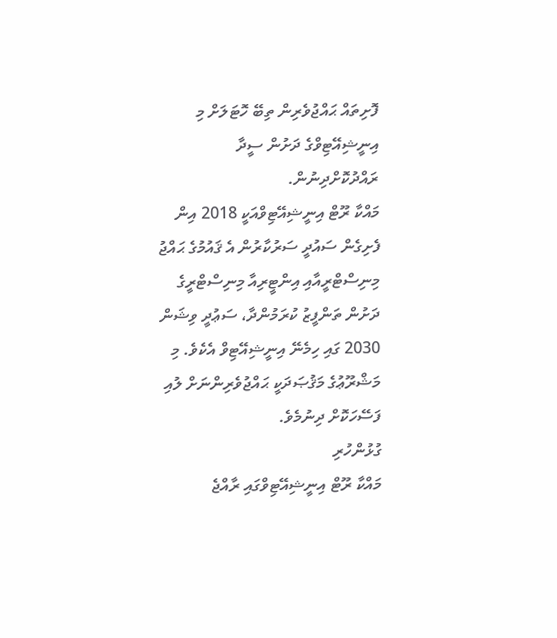ފޮށިތައް ޙައްޖުވެރިން ތިބޭ ހޮޓަލަށް މި އިނީޝިއޭޓިވްގެ ދަށުން ސީދާ ރައްދުކޮށްދިނުން.
މައްކާ ރޫޓް އިނީޝިއޭޓިވްއަކީ 2018 އިން ފެށިގެން ސައުދީ ސަރުކާރުން އެ ޤައުމުގެ ޙައްޖު މިނިސްޓްރީއާއި އިންޓީރިއާ މިނިސްޓްރީގެ ދަށުން ތަންފީޒު ކުރަމުންދާ، ސަޢުދީ ވިޝަން 2030 ގައި ހިމެނޭ އިނީޝިއޭޓިވް އެކެވެ. މި މަޝްރޫޢުގެ މަޤުޞަދަކީ ޙައްޖުވެރިންނަށް ލުއި ފަސޭހަކޮށް ދިނުމެވެ.
ގުޅުންހުރި
މައްކާ ރޫޓް އިނީޝިއޭޓިވްގައި ރާއްޖެ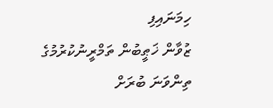ހިމަނައިފި
ޒުވާން ޚަޠީބުން ތަމްރީނުކުރުމުގެ ތިންވަނަ ބުރަށް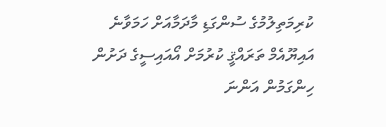ކުރިމަތިލުމުގެ ސުންގަޑި މާދަމާއަށް ހަމަވާނެ
އައިޔޫއެމް ތަރައްޤީ ކުރުމަށް އޯއައިސީގެ ދަށުން ހިންގަމުން އަންނަ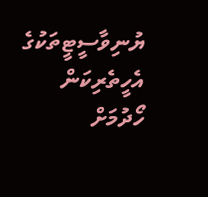ޔުނިވާސީޓީތަކުގެ އެހީތެރިކަން ހޯދުމަށް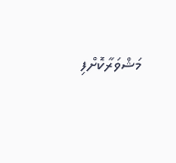މަޝްވަރާކޮށްފި